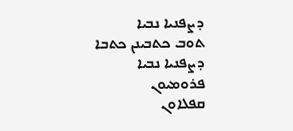ܕܨܦܢܝܐ ܢܒܝܐ
ܬܘܒ ܟܬܒܝܢܢ ܟܬܒܐ
ܕܨܦܢܝܐ ܢܒܝܐ
ܦܪܘܡܝܘܢ
ܩܦܠܐܘܢ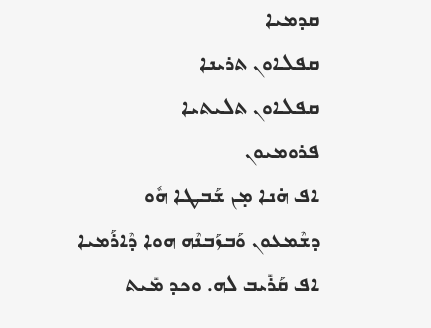ܩܕܡܝܐ
ܩܦܠܐܘܢ ܬܪܝܢܐ
ܩܦܠܐܘܢ ܬܠܝܬܝܐ
ܦܪܘܡܝܘܢ
ܐܦ ܗ̇ܢܐ ܡ̣ܢ ܫܰܒܛܐ ܗܽܘ ܕܫܶܡܥܘܢ ܘܰܒܙܰܒܢܶܗ ܗܘܐ ܕܶܐܪܰܡܝܐ ܐܦ ܩܰܪܺܝܒ ܠܗ. ܘܟܕ ܡܺܝܬ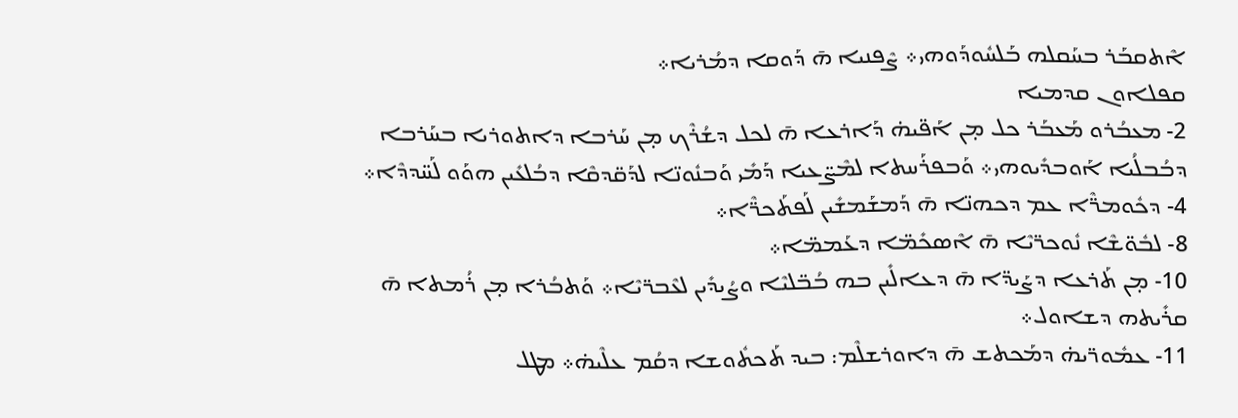ܐܶܬܩܒܰܪ ܒܚܰܩܠܗ ܒܰܠܚܽܘܕܰܘܗܝ܀ ܨܶܦܢܝܐ ܗ̄ ܕܰܘܩܐ ܕܡܳܪܝܐ܀
ܩܦܠܐܘܢ ܩܕܡܝܐ
2- ܡܥܒܳܪܘ ܡܰܥܒܰܪ ܟܠ ܡ̣ܢ ܐܰܦ̈ܝܗ̇ ܕܰܐܪܥܐ ܗ̄ ܠܟܠ ܕܫܳܪܶܟ ܡ̣ܢ ܚܰܪܒܐ ܕܐܬܘܪܝܐ ܒܚܰܪܒܐ ܕܒܳܒܠܳܝܐ ܐܰܘܒܕܺܝܘܗܝ܀ ܘܰܒܦܪܰܚܬܐ ܠܡܶܨ̈ܥܝܐ ܕܰܡܺܝ ܘܰܒܢܽܘܢ̈ܐ ܠܕܰܩ̈ܕܩܶܐ ܕܒܳܠܥܺܝܢ ܗܘܰܘ ܠܰܚ̈ܕܕܶܐ܀
4- ܕܟܽܘܡܪ̈ܶܐ ܥܡ ܕܟܗܢ̈ܐ ܗ̄ ܕܰܡܫܰܡܫܺܝܢ ܠܰܦܬܰܟܪ̈ܶܐ܀
8- ܠܒܽܘ̈ܫܶܐ ܢܽܘܟܪ̈ܝܶܐ ܗ̄ ܐܶܣܟܺܡ̈ܐ ܕܥܰܡܡ̈ܐ܀
10- ܡ̣ܢ ܬܰܪܥܐ ܕܨܰܝܕ̈ܐ ܗ̄ ܕܥܐܠܺܝܢ ܒܗ ܒܳܒ̈ܠܝܶܐ ܘܨܳܝܕܺܝܢ ܠܥܶܒܪ̈ܝܶܐ܀ ܘܰܬܒܳܪܐ ܡ̣ܢ ܪܳܡܬܐ ܗ̄ ܩܪܺܝܬܗ ܕܫܐܘܠ܀
11- ܥܡܽܘܪ̈ܝܗ̇ ܕܡܰܟܬܫ ܗ̄ ܕܐܘܪܫܠܶܡ: ܒܝܕ ܬܰܟܬܽܘܫܐ ܕܩܳܡ ܥܠܶܝܗ̇܀ ܡܛܠ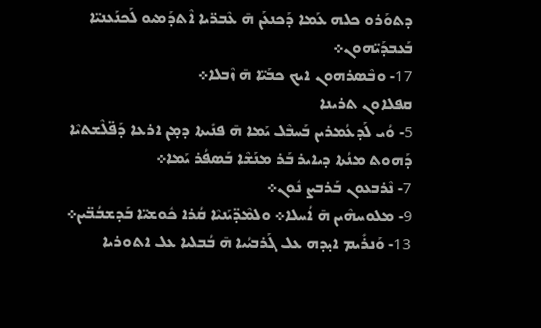ܕܬܘܰܪܘ ܟܠܗ ܥܰܡܐ ܕܰܟܢܥܰܢ ܗ̄ ܥܶܒܪ̈ܝܐ ܐܶܬܕܰܡܝܘ ܠܰܟܢܰܥܢܝ̈ܐ ܒܰܥܒܕܰܝ̈ܗܘܢ܀
17- ܘܒܶܣܪܗܘܢ ܐܝܟ ܟܒܰܝ̈ܐ ܗ̄ ܙܶܒܠܐ܀
ܩܦܠܐܘܢ ܬܪܝܢܐ
5- ܘܳܝ ܠܰܕܥܳܡܪܝܢ ܒܰܚܒܶܠ ܝܰܡܐ ܗ̄ ܦܢܺܝܬܐ ܕܡ̣ܢ ܐܪܥܐ ܕܰܦ̈ܠܶܫܬܝܶܐ ܕܰܗܘܬ ܡܢܳܬܐ ܕܝܐܝܪ ܒܰܪ ܡܢܰܫܶܐ ܒܰܣܦܳܪ ܝܰܡܐ܀
7- ܢܶܪܒܥܘܢ ܒܰܪܒܨ ܢܽܘܢ܀
9- ܡܠܘܚܗܶܝܢ ܗ̄ ܐܳܚܠܐ܀ ܘܠܡܶܕ̈ܝܰܢܝܶܐ ܩܳܪܐ ܟܽܘܫܝ̈ܐ ܒܰܕܫܒܳܒ̈ܝܢ܀
13- ܘܰܢܪܺܝܡ ܐܝ̣ܕܗ ܥܠ ܓܰܪܒܝܳܝܐ ܗ̄ ܒܳܒܠܝܐ ܥܠ ܐܬܘܪܝܐ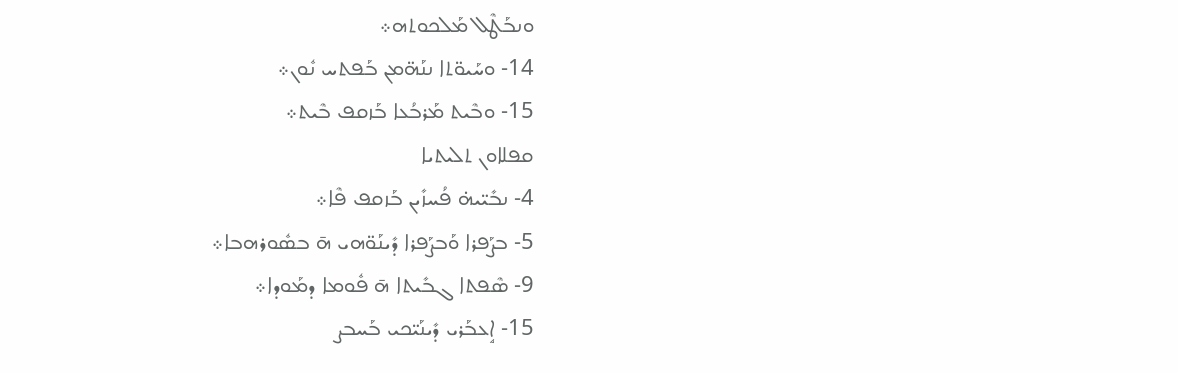ܘܢܒܰܛܶܠ ܡܰܠܟܘܬܗ܀
14- ܘܚܰܝܘ̈ܬܐ ܢܢܰܗ̈ܡܢ ܒܰܦܬܚ ܢܽܘܢ܀
15- ܘܒܶܝܬ ܡܰܪܒܳܥܐ ܒܰܙܩܦ ܒܶܝܬ܀
ܩܦܠܐܘܢ ܬܠܝܬܝܐ
4- ܢܒܺܝ̈ܝܗ̇ ܦܳܚܙܺܝܢ ܒܰܙܩܦ ܦܶܐ܀
5- ܒܨܰܦܪܐ ܘܰܒܨܰܦܪܐ ܕܺܝܢܰܘ̈ܗܝ ܗ̄ ܒܣܽܘܪܗܒܐ܀
9- ܣܶܦܬܐ ܓܒܺܝܬܐ ܗ̄ ܦܽܘܡܐ ܕܡܰܘܕܐ܀
15- ܐܱܥܒܰܪܝ ܕܺܝܢܰܝ̈ܟܝ ܒܰܚܒܨ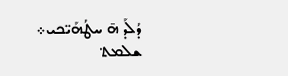ܕܳܠܰܕ ܗ̄ ܚܛܳܗܰܝ̈ܟܝ܀
ܫܠܡܬ݀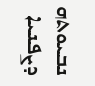ܢܒܝܘܬܗ ܕܨܦܢܝܐ